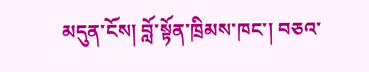མདུན་ངོས། བློ་སྟོན་ཁྲིམས་ཁང་། བཅའ་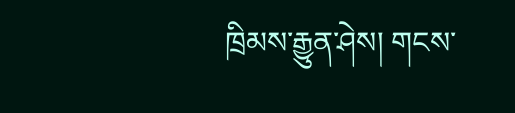ཁྲིམས་རྒྱུན་ཤེས། གངས་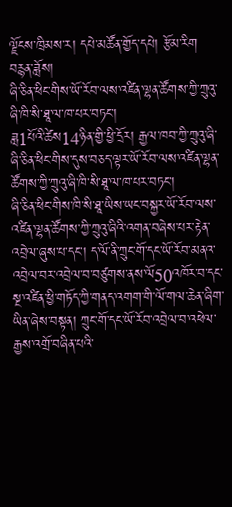ལྗོངས་ཁྲིམས་ར། དཔེ་མཚོན་གྱོད་དཔེ། རྩོམ་རིག བརྙན་ཟློས།
ཞི་ཅིན་ཕིང་གིས་ཡོ་རོབ་ལས་འཛིན་ལྷན་ཚོགས་ཀྱི་ཀྲུའུ་ཞི་ཁི་སི་ཐཱ་ལ་ཁ་པར་བཏང་།
ཟླ1པོའི་ཚེས14ཉིན་གྱི་ཕྱི་དྲོར། རྒྱལ་ཁབ་ཀྱི་ཀྲུའུ་ཞི་ཞི་ཅིན་ཕིང་གིས་དུས་བཅད་ལྟར་ཡོ་རོབ་ལས་འཛིན་ལྷན་ཚོགས་ཀྱི་ཀྲུའུ་ཞི་ཁི་སི་ཐཱ་ལ་ཁ་པར་བཏང་།
ཞི་ཅིན་ཕིང་གིས་ཁི་སི་ཐཱ་ཡིས་ཡང་བསྐྱར་ཡོ་རོབ་ལས་འཛིན་ལྷན་ཚོགས་ཀྱི་ཀྲུའུ་ཞིའི་འགན་བཞེས་པར་རྟེན་འབྲེལ་ཞུས་པ་དང་། ད་ལོ་ནི་ཀྲུང་གོ་དང་ཡོ་རོབ་མནའ་འབྲེལ་བར་འབྲེལ་བ་བཙུགས་ནས་ལོ50འཁོར་བ་དང་སྔ་འཛིན་ཕྱི་གཏོད་ཀྱི་གནད་འགག་གི་ལོ་གལ་ཆེན་ཞིག་ཡིན་ཞེས་བསྟན། ཀྲུང་གོ་དང་ཡོ་རོབ་འབྲེལ་བ་འཕེལ་རྒྱས་འགྲོ་བཞིན་པའི་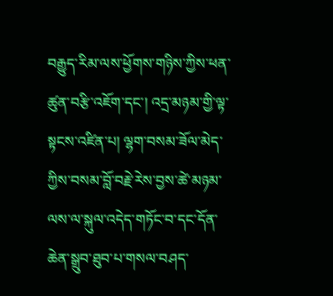བརྒྱུད་རིམ་ལས་ཕྱོགས་གཉིས་ཀྱིས་ཕན་ཚུན་བརྩི་འཇོག་དང་། འདྲ་མཉམ་གྱི་ལྟ་སྟངས་འཛིན་པ། ལྷག་བསམ་ཟོལ་མེད་ཀྱིས་བསམ་བློ་བརྗེ་རེས་བྱས་ཚེ་མཉམ་ལས་ལ་སྐུལ་འདེད་གཏོང་བ་དང་དོན་ཆེན་སྒྲུབ་ཐུབ་པ་གསལ་བཤད་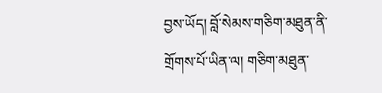བྱས་ཡོད། བློ་སེམས་གཅིག་མཐུན་ནི་གྲོགས་པོ་ཡིན་ལ། གཅིག་མཐུན་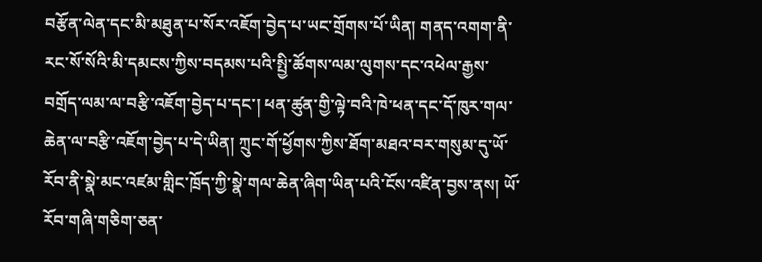བརྩོན་ལེན་དང་མི་མཐུན་པ་སོར་འཇོག་བྱེད་པ་ཡང་གྲོགས་པོ་ཡིན། གནད་འགག་ནི་རང་སོ་སོའི་མི་དམངས་ཀྱིས་བདམས་པའི་སྤྱི་ཚོགས་ལམ་ལུགས་དང་འཕེལ་རྒྱས་བགྲོད་ལམ་ལ་བརྩི་འཇོག་བྱེད་པ་དང་། ཕན་ཚུན་གྱི་ལྟེ་བའི་ཁེ་ཕན་དང་དོ་ཁུར་གལ་ཆེན་ལ་བརྩི་འཇོག་བྱེད་པ་དེ་ཡིན། ཀྲུང་གོ་ཕྱོགས་ཀྱིས་ཐོག་མཐའ་བར་གསུམ་དུ་ཡོ་རོབ་ནི་སྣེ་མང་འཛམ་གླིང་ཁྲོད་ཀྱི་སྣེ་གལ་ཆེན་ཞིག་ཡིན་པའི་ངོས་འཛིན་བྱས་ནས། ཡོ་རོབ་གཞི་གཅིག་ཅན་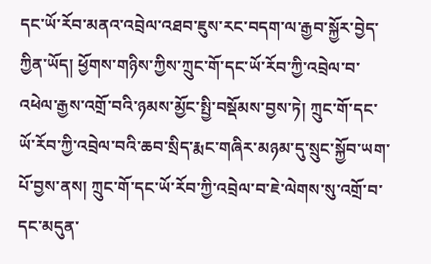དང་ཡོ་རོབ་མནའ་འབྲེལ་འཐབ་ཇུས་རང་བདག་ལ་རྒྱབ་སྐྱོར་བྱེད་ཀྱིན་ཡོད། ཕྱོགས་གཉིས་ཀྱིས་ཀྲུང་གོ་དང་ཡོ་རོབ་ཀྱི་འབྲེལ་བ་འཕེལ་རྒྱས་འགྲོ་བའི་ཉམས་མྱོང་སྤྱི་བསྡོམས་བྱས་ཏེ། ཀྲུང་གོ་དང་ཡོ་རོབ་ཀྱི་འབྲེལ་བའི་ཆབ་སྲིད་རྨང་གཞིར་མཉམ་དུ་སྲུང་སྐྱོབ་ཡག་པོ་བྱས་ནས། ཀྲུང་གོ་དང་ཡོ་རོབ་ཀྱི་འབྲེལ་བ་ཇེ་ལེགས་སུ་འགྲོ་བ་དང་མདུན་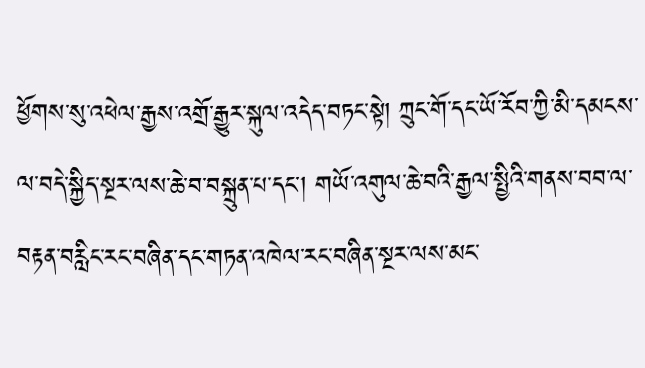ཕྱོགས་སུ་འཕེལ་རྒྱས་འགྲོ་རྒྱུར་སྐུལ་འདེད་བཏང་སྟེ། ཀྲུང་གོ་དང་ཡོ་རོབ་ཀྱི་མི་དམངས་ལ་བདེ་སྐྱིད་སྔར་ལས་ཆེ་བ་བསྐྲུན་པ་དང་། གཡོ་འགུལ་ཆེ་བའི་རྒྱལ་སྤྱིའི་གནས་བབ་ལ་བརྟན་བརླིང་རང་བཞིན་དང་གཏན་འཁེལ་རང་བཞིན་སྔར་ལས་མང་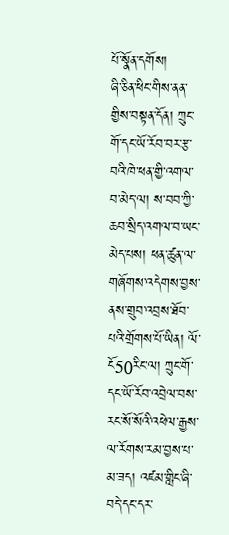པོ་སྣོན་དགོས།
ཞི་ཅིན་ཕིང་གིས་ནན་གྱིས་བསྟན་དོན། ཀྲུང་གོ་དང་ཡོ་རོབ་བར་རྩ་བའི་ཁེ་ཕན་གྱི་འགལ་བ་མེད་ལ། ས་བབ་ཀྱི་ཆབ་སྲིད་འགལ་བ་ཡང་མེད་པས། ཕན་ཚུན་ལ་གཞོགས་འདེགས་བྱས་ནས་གྲུབ་འབྲས་ཐོབ་པའི་གྲོགས་པོ་ཡིན། ལོ་ངོ50རིང་ལ། ཀྲུང་གོ་དང་ཡོ་རོབ་འབྲེལ་བས་རང་སོ་སོའི་འཕེལ་རྒྱས་ལ་རོགས་རམ་བྱས་པ་མ་ཟད། འཛམ་གླིང་ཞི་བདེ་དང་དར་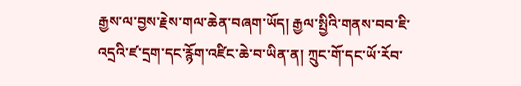རྒྱས་ལ་བྱས་རྗེས་གལ་ཆེན་བཞག་ཡོད། རྒྱལ་སྤྱིའི་གནས་བབ་ཇི་འདྲའི་ཛ་དྲག་དང་རྙོག་འཛིང་ཆེ་བ་ཡིན་ན། ཀྲུང་གོ་དང་ཡོ་རོབ་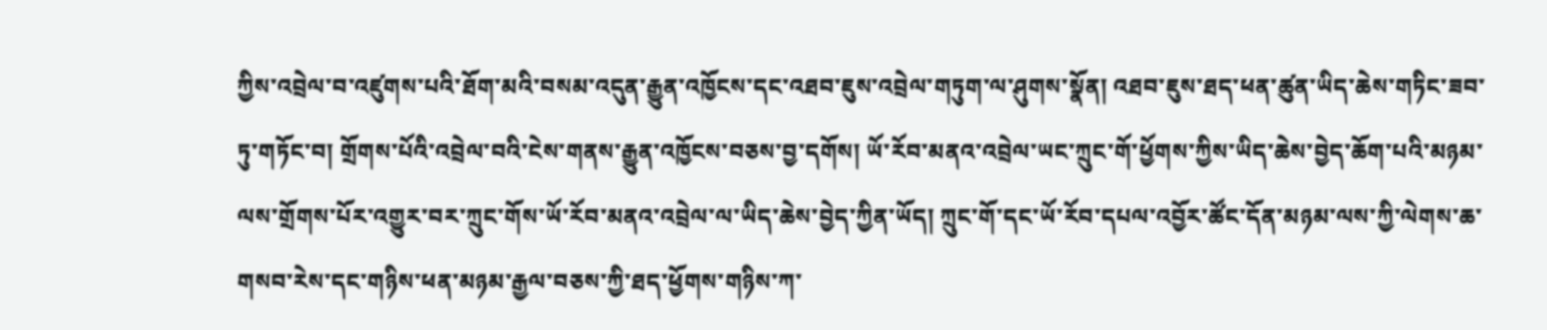ཀྱིས་འབྲེལ་བ་འཛུགས་པའི་ཐོག་མའི་བསམ་འདུན་རྒྱུན་འཁྱོངས་དང་འཐབ་ཇུས་འབྲེལ་གཏུག་ལ་ཤུགས་སྣོན། འཐབ་ཇུས་ཐད་ཕན་ཚུན་ཡིད་ཆེས་གཏིང་ཟབ་ཏུ་གཏོང་བ། གྲོགས་པོའི་འབྲེལ་བའི་ངེས་གནས་རྒྱུན་འཁྱོངས་བཅས་བྱ་དགོས། ཡོ་རོབ་མནའ་འབྲེལ་ཡང་ཀྲུང་གོ་ཕྱོགས་ཀྱིས་ཡིད་ཆེས་བྱེད་ཆོག་པའི་མཉམ་ལས་གྲོགས་པོར་འགྱུར་བར་ཀྲུང་གོས་ཡོ་རོབ་མནའ་འབྲེལ་ལ་ཡིད་ཆེས་བྱེད་ཀྱིན་ཡོད། ཀྲུང་གོ་དང་ཡོ་རོབ་དཔལ་འབྱོར་ཚོང་དོན་མཉམ་ལས་ཀྱི་ལེགས་ཆ་གསབ་རེས་དང་གཉིས་ཕན་མཉམ་རྒྱལ་བཅས་ཀྱི་ཐད་ཕྱོགས་གཉིས་ཀ་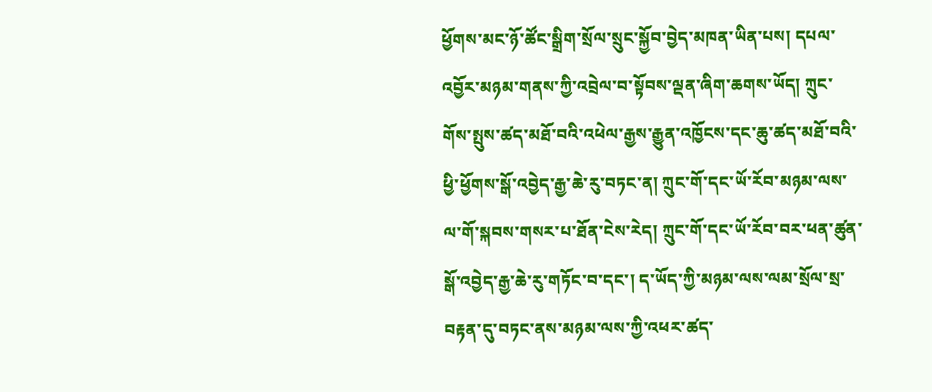ཕྱོགས་མང་ཉོ་ཚོང་སྒྲིག་སྲོལ་སྲུང་སྐྱོབ་བྱེད་མཁན་ཡིན་པས། དཔལ་འབྱོར་མཉམ་གནས་ཀྱི་འབྲེལ་བ་སྟོབས་ལྡན་ཞིག་ཆགས་ཡོད། ཀྲུང་གོས་སྤུས་ཚད་མཐོ་བའི་འཕེལ་རྒྱས་རྒྱུན་འཁྱོངས་དང་ཆུ་ཚད་མཐོ་བའི་ཕྱི་ཕྱོགས་སྒོ་འབྱེད་རྒྱ་ཆེ་རུ་བཏང་ན། ཀྲུང་གོ་དང་ཡོ་རོབ་མཉམ་ལས་ལ་གོ་སྐབས་གསར་པ་ཐོན་ངེས་རེད། ཀྲུང་གོ་དང་ཡོ་རོབ་བར་ཕན་ཚུན་སྒོ་འབྱེད་རྒྱ་ཆེ་རུ་གཏོང་བ་དང་། ད་ཡོད་ཀྱི་མཉམ་ལས་ལམ་སྲོལ་སྲ་བརྟན་དུ་བཏང་ནས་མཉམ་ལས་ཀྱི་འཕར་ཚད་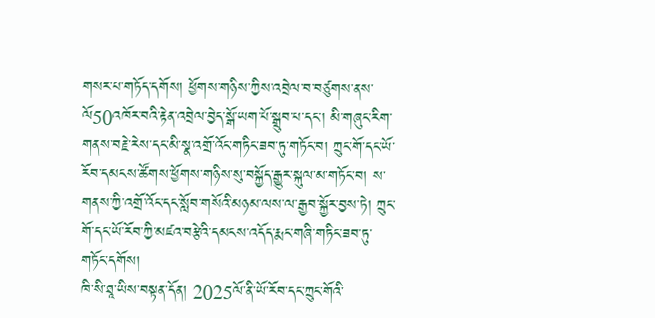གསར་པ་གཏོད་དགོས། ཕྱོགས་གཉིས་ཀྱིས་འབྲེལ་བ་བཙུགས་ནས་ལོ50འཁོར་བའི་རྟེན་འབྲེལ་བྱེད་སྒོ་ཡག་པོ་སྒྲུབ་པ་དང་། མི་གཞུང་རིག་གནས་བརྗེ་རེས་དང་མི་སྣ་འགྲོ་འོང་གཏིང་ཟབ་ཏུ་གཏོང་བ། ཀྲུང་གོ་དང་ཡོ་རོབ་དམངས་ཚོགས་ཕྱོགས་གཉིས་སུ་བསྐྱོད་རྒྱུར་སྐུལ་མ་གཏོང་བ། ས་གནས་ཀྱི་འགྲོ་འོང་དང་སློབ་གསོའི་མཉམ་ལས་ལ་རྒྱབ་སྐྱོར་བྱས་ཏེ། ཀྲུང་གོ་དང་ཡོ་རོབ་ཀྱི་མཛའ་བརྩེའི་དམངས་འདོད་རྨང་གཞི་གཏིང་ཟབ་ཏུ་གཏོང་དགོས།
ཁི་སི་ཐཱ་ཡིས་བསྟན་དོན། 2025ལོ་ནི་ཡོ་རོབ་དང་ཀྲུང་གོའི་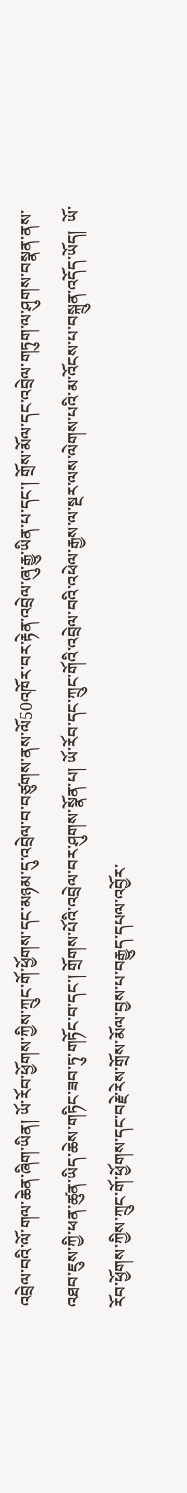འབྲེལ་བའི་ལོ་གལ་ཆེན་ཞིག་ཡིན། ཡོ་རོབ་ཕྱོགས་ཀྱིས་ཀྲུང་གོ་ཕྱོགས་དང་མཉམ་དུ་འབྲེལ་བ་བཙུགས་ནས་ལོ50འཁོར་བར་རྟེན་འབྲེལ་ཞུ་རྒྱུ་ཡིན་པ་དང་། གྲོས་མོལ་དང་འབྲེལ་གཏུག་ལ་ཤུགས་བསྣན་ནས་འཐབ་ཇུས་ཀྱི་ཕན་ཚུན་ཡིད་ཆེས་གཏིང་ཟབ་ཏུ་གཏོང་བ་དང་། གྲོགས་པོའི་འབྲེལ་བར་ཤུགས་སྣོན་པ། ཡོ་རོབ་དང་ཀྲུང་གོའི་འབྲེལ་བའི་འཕེལ་རྒྱས་ལ་སྔར་ལས་ལེགས་པའི་མ་འོངས་པ་བསྐྲུན་འདོད་ཡོད།  ཡོ་རོབ་ཕྱོགས་ཀྱིས་ཀྲུང་གོ་ཕྱོགས་དང་བརྗེ་རེས་གྲོས་མོལ་བྱས་པ་བརྒྱུད་དཔལ་འབྱོར་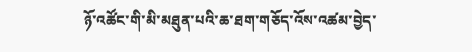ཉོ་འཚོང་གི་མི་མཐུན་པའི་ཆ་ཐག་གཅོད་འོས་འཚམ་བྱེད་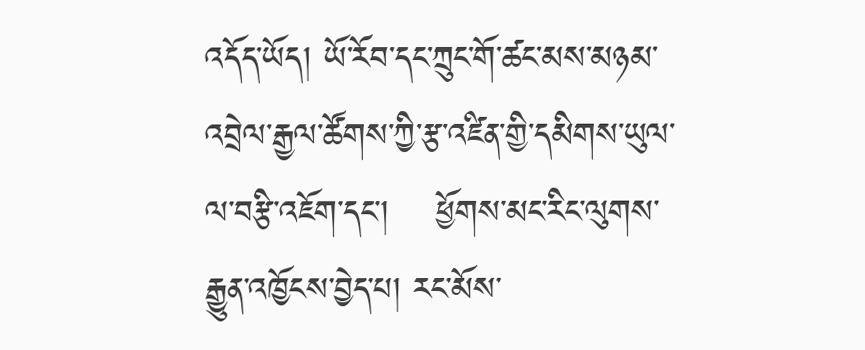འདོད་ཡོད། ཡོ་རོབ་དང་ཀྲུང་གོ་ཚང་མས་མཉམ་འབྲེལ་རྒྱལ་ཚོགས་ཀྱི་རྩ་འཛིན་གྱི་དམིགས་ཡུལ་ལ་བརྩི་འཇོག་དང་།    ཕྱོགས་མང་རིང་ལུགས་རྒྱུན་འཁྱོངས་བྱེད་པ། རང་མོས་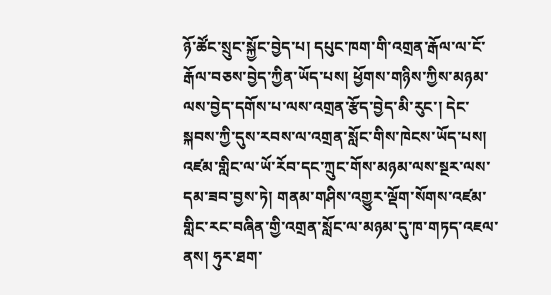ཉོ་ཚོང་སྲུང་སྐྱོང་བྱེད་པ། དཔུང་ཁག་གི་འགྲན་རྒོལ་ལ་ངོ་རྒོལ་བཅས་བྱེད་ཀྱིན་ཡོད་པས། ཕྱོགས་གཉིས་ཀྱིས་མཉམ་ལས་བྱེད་དགོས་པ་ལས་འགྲན་རྩོད་བྱེད་མི་རུང་། དེང་སྐབས་ཀྱི་དུས་རབས་ལ་འགྲན་སློང་གིས་ཁེངས་ཡོད་པས། འཛམ་གླིང་ལ་ཡོ་རོབ་དང་ཀྲུང་གོས་མཉམ་ལས་སྔར་ལས་དམ་ཟབ་བྱས་ཏེ། གནམ་གཤིས་འགྱུར་ལྡོག་སོགས་འཛམ་གླིང་རང་བཞིན་གྱི་འགྲན་སློང་ལ་མཉམ་དུ་ཁ་གཏད་འཇལ་ནས། ཧུར་ཐག་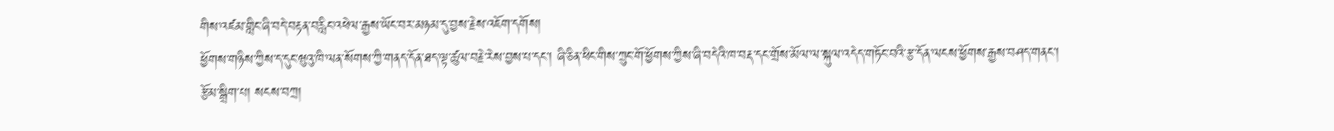གིས་འཛམ་གླིང་ཞི་བདེ་བརྟན་བརླིང་འཕེལ་རྒྱས་ཡོང་བར་མཉམ་དུ་བྱས་རྗེས་འཇོག་དགོས།
ཕྱོགས་གཉིས་ཀྱིས་ད་དུང་ཝུའུ་ཁི་ལན་སོགས་ཀྱི་གནད་དོན་ཐད་ལྟ་ཚུལ་བརྗེ་རེས་བྱས་པ་དང་། ཞི་ཅིན་ཕིང་གིས་ཀྲུང་གོ་ཕྱོགས་ཀྱིས་ཞི་བདེའི་ཁ་བརྡ་དང་གྲོས་མོལ་ལ་སྐུལ་འདེད་གཏོང་བའི་རྩ་དོན་ལངས་ཕྱོགས་རྒྱས་བཤད་གནང་།
རྩོམ་སྒྲིག་པ། སངས་བཀྲ།